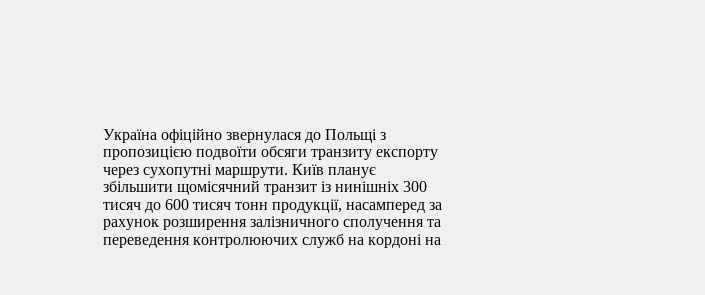Україна офіційно звернулася до Польщі з пропозицією подвоїти обсяги транзиту експорту через сухопутні маршрути. Київ планує збільшити щомісячний транзит із нинішніх 300 тисяч до 600 тисяч тонн продукції, насамперед за рахунок розширення залізничного сполучення та переведення контролюючих служб на кордоні на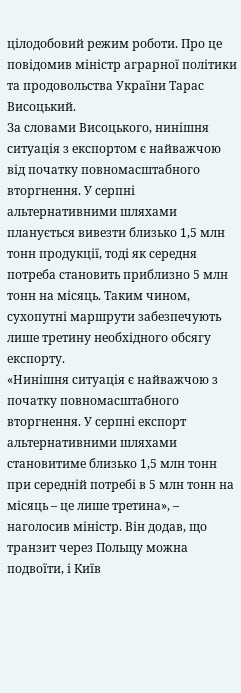цілодобовий режим роботи. Про це повідомив міністр аграрної політики та продовольства України Тарас Висоцький.
За словами Висоцького, нинішня ситуація з експортом є найважчою від початку повномасштабного вторгнення. У серпні альтернативними шляхами планується вивезти близько 1,5 млн тонн продукції, тоді як середня потреба становить приблизно 5 млн тонн на місяць. Таким чином, сухопутні маршрути забезпечують лише третину необхідного обсягу експорту.
«Нинішня ситуація є найважчою з початку повномасштабного вторгнення. У серпні експорт альтернативними шляхами становитиме близько 1,5 млн тонн при середній потребі в 5 млн тонн на місяць – це лише третина», – наголосив міністр. Він додав, що транзит через Польщу можна подвоїти, і Київ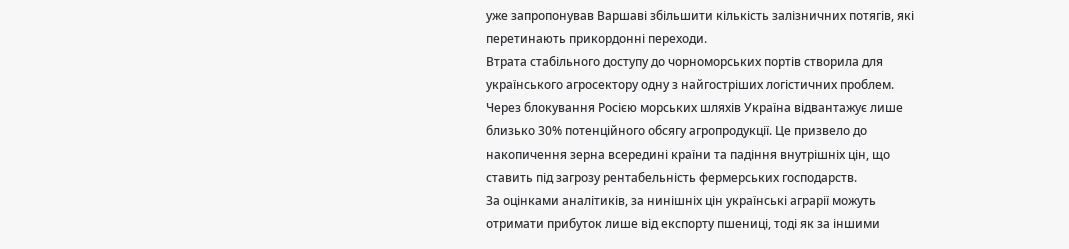уже запропонував Варшаві збільшити кількість залізничних потягів, які перетинають прикордонні переходи.
Втрата стабільного доступу до чорноморських портів створила для українського агросектору одну з найгостріших логістичних проблем. Через блокування Росією морських шляхів Україна відвантажує лише близько 30% потенційного обсягу агропродукції. Це призвело до накопичення зерна всередині країни та падіння внутрішніх цін, що ставить під загрозу рентабельність фермерських господарств.
За оцінками аналітиків, за нинішніх цін українські аграрії можуть отримати прибуток лише від експорту пшениці, тоді як за іншими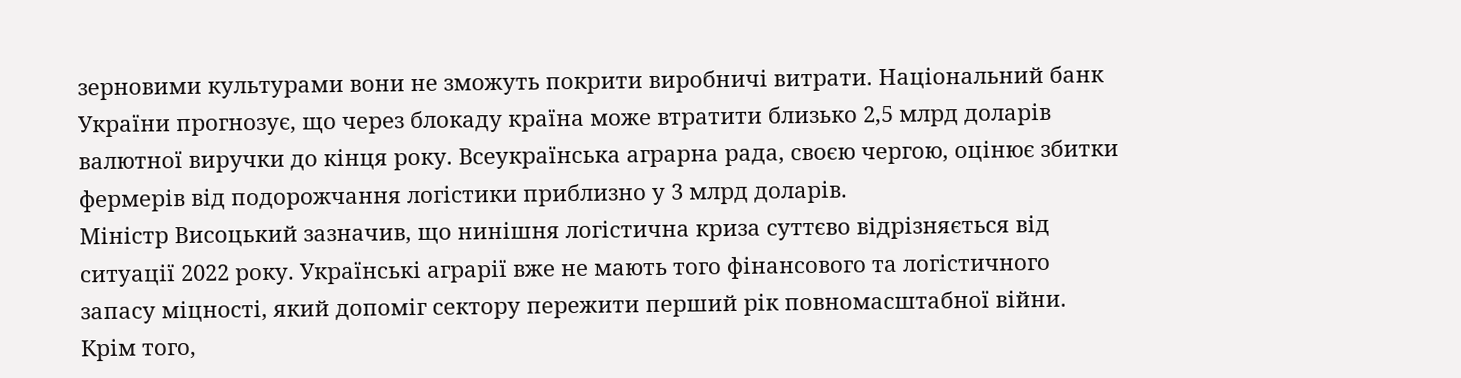зерновими культурами вони не зможуть покрити виробничі витрати. Національний банк України прогнозує, що через блокаду країна може втратити близько 2,5 млрд доларів валютної виручки до кінця року. Всеукраїнська аграрна рада, своєю чергою, оцінює збитки фермерів від подорожчання логістики приблизно у 3 млрд доларів.
Міністр Висоцький зазначив, що нинішня логістична криза суттєво відрізняється від ситуації 2022 року. Українські аграрії вже не мають того фінансового та логістичного запасу міцності, який допоміг сектору пережити перший рік повномасштабної війни. Крім того,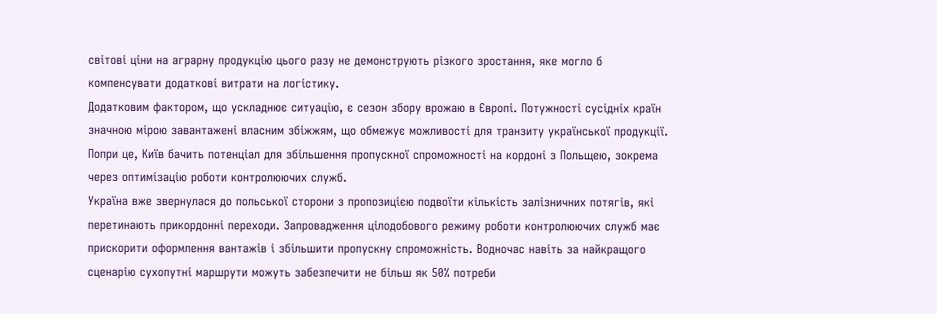світові ціни на аграрну продукцію цього разу не демонструють різкого зростання, яке могло б компенсувати додаткові витрати на логістику.
Додатковим фактором, що ускладнює ситуацію, є сезон збору врожаю в Європі. Потужності сусідніх країн значною мірою завантажені власним збіжжям, що обмежує можливості для транзиту української продукції. Попри це, Київ бачить потенціал для збільшення пропускної спроможності на кордоні з Польщею, зокрема через оптимізацію роботи контролюючих служб.
Україна вже звернулася до польської сторони з пропозицією подвоїти кількість залізничних потягів, які перетинають прикордонні переходи. Запровадження цілодобового режиму роботи контролюючих служб має прискорити оформлення вантажів і збільшити пропускну спроможність. Водночас навіть за найкращого сценарію сухопутні маршрути можуть забезпечити не більш як 50% потреби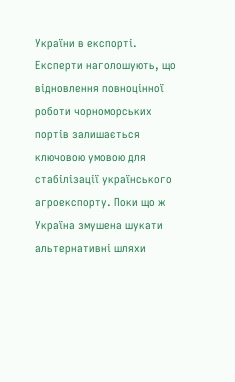України в експорті.
Експерти наголошують, що відновлення повноцінної роботи чорноморських портів залишається ключовою умовою для стабілізації українського агроекспорту. Поки що ж Україна змушена шукати альтернативні шляхи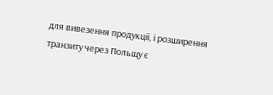для вивезення продукції, і розширення транзиту через Польщу є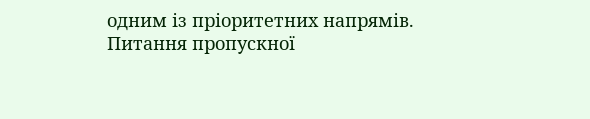одним із пріоритетних напрямів. Питання пропускної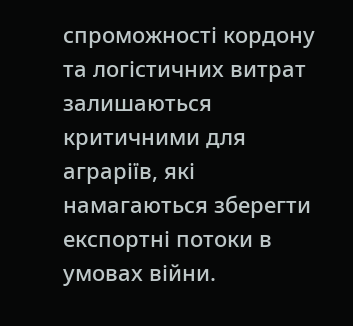спроможності кордону та логістичних витрат залишаються критичними для аграріїв, які намагаються зберегти експортні потоки в умовах війни.